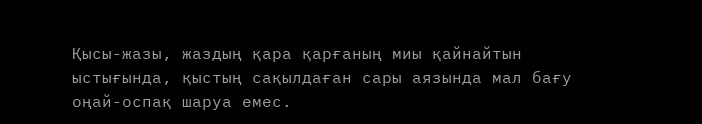Қысы-жазы, жаздың қара қарғаның миы қайнайтын ыстығында, қыстың сақылдаған сары аязында мал бағу оңай-оспақ шаруа емес.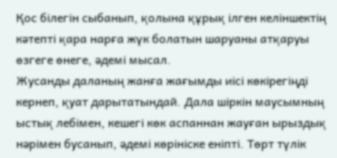Қос білегін сыбанып, қолына құрық ілген келіншектің кәтепті қара нарға жүк болатын шаруаны атқаруы өзгеге өнеге, әдемі мысал.
Жусанды даланың жанға жағымды иісі көкірегіңді кернеп, қуат дарытатындай. Дала шіркін маусымның ыстық лебімен, кешегі көк аспаннан жауған ырыздық нәрімен бусанып, әдемі көрініске еніпті. Төрт түлік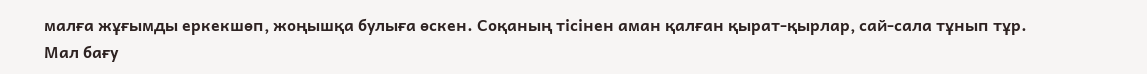малға жұғымды еркекшөп, жоңышқа булыға өскен. Соқаның тісінен аман қалған қырат-қырлар, сай-сала тұнып тұр.
Мал бағу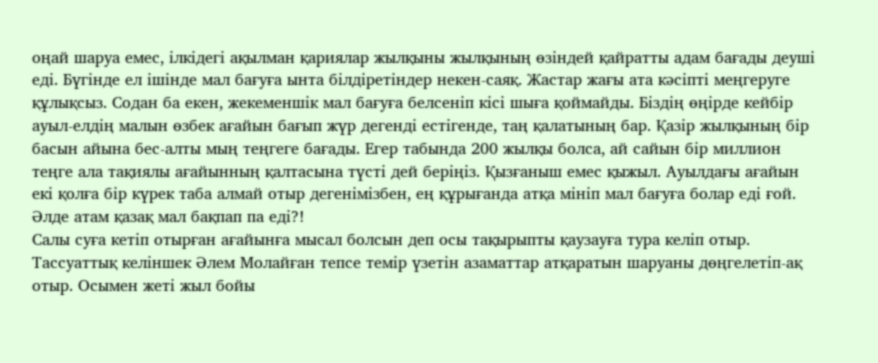оңай шаруа емес, ілкідегі ақылман қариялар жылқыны жылқының өзіндей қайратты адам бағады деуші еді. Бүгінде ел ішінде мал бағуға ынта білдіретіндер некен-саяқ. Жастар жағы ата кәсіпті меңгеруге құлықсыз. Содан ба екен, жекеменшік мал бағуға белсеніп кісі шыға қоймайды. Біздің өңірде кейбір ауыл-елдің малын өзбек ағайын бағып жүр дегенді естігенде, таң қалатының бар. Қазір жылқының бір басын айына бес-алты мың теңгеге бағады. Егер табында 200 жылқы болса, ай сайын бір миллион теңге ала тақиялы ағайынның қалтасына түсті дей беріңіз. Қызғаныш емес қыжыл. Ауылдағы ағайын екі қолға бір күрек таба алмай отыр дегенімізбен, ең құрығанда атқа мініп мал бағуға болар еді ғой. Әлде атам қазақ мал бақпап па еді?!
Салы суға кетіп отырған ағайынға мысал болсын деп осы тақырыпты қаузауға тура келіп отыр. Тассуаттық келіншек Әлем Молайған тепсе темір үзетін азаматтар атқаратын шаруаны дөңгелетіп-ақ отыр. Осымен жеті жыл бойы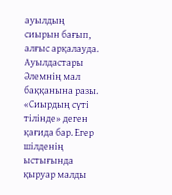ауылдың сиырын бағып, алғыс арқалауда. Ауылдастары Әлемнің мал баққанына разы. «Сиырдың сүті тілінде» деген қағида бар. Егер шілденің ыстығында қыруар малды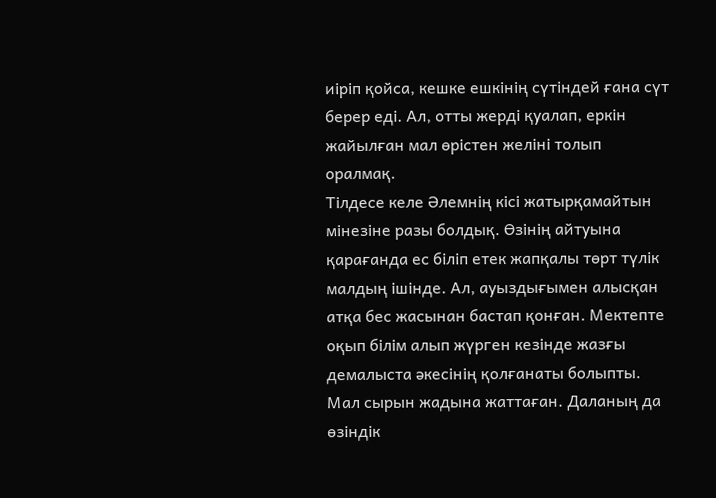иіріп қойса, кешке ешкінің сүтіндей ғана сүт берер еді. Ал, отты жерді қуалап, еркін жайылған мал өрістен желіні толып оралмақ.
Тілдесе келе Әлемнің кісі жатырқамайтын мінезіне разы болдық. Өзінің айтуына қарағанда ес біліп етек жапқалы төрт түлік малдың ішінде. Ал, ауыздығымен алысқан атқа бес жасынан бастап қонған. Мектепте оқып білім алып жүрген кезінде жазғы демалыста әкесінің қолғанаты болыпты. Мал сырын жадына жаттаған. Даланың да өзіндік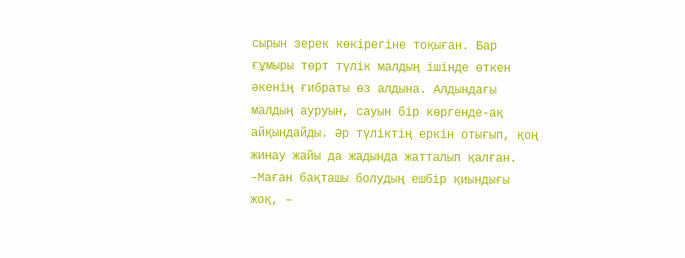сырын зерек көкірегіне тоқыған. Бар ғұмыры төрт түлік малдың ішінде өткен әкенің ғибраты өз алдына. Алдындағы малдың ауруын, сауын бір көргенде-ақ айқындайды. Әр түліктің еркін отығып, қоң жинау жайы да жадында жатталып қалған.
–Маған бақташы болудың ешбір қиындығы жоқ, –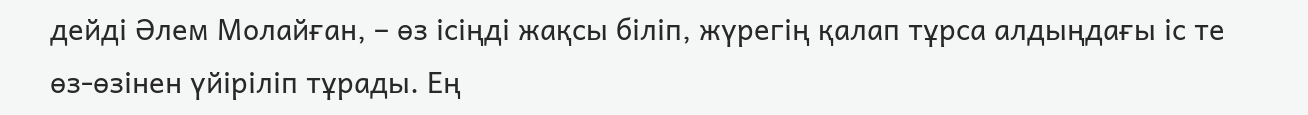дейді Әлем Молайған, – өз ісіңді жақсы біліп, жүрегің қалап тұрса алдыңдағы іс те өз-өзінен үйіріліп тұрады. Ең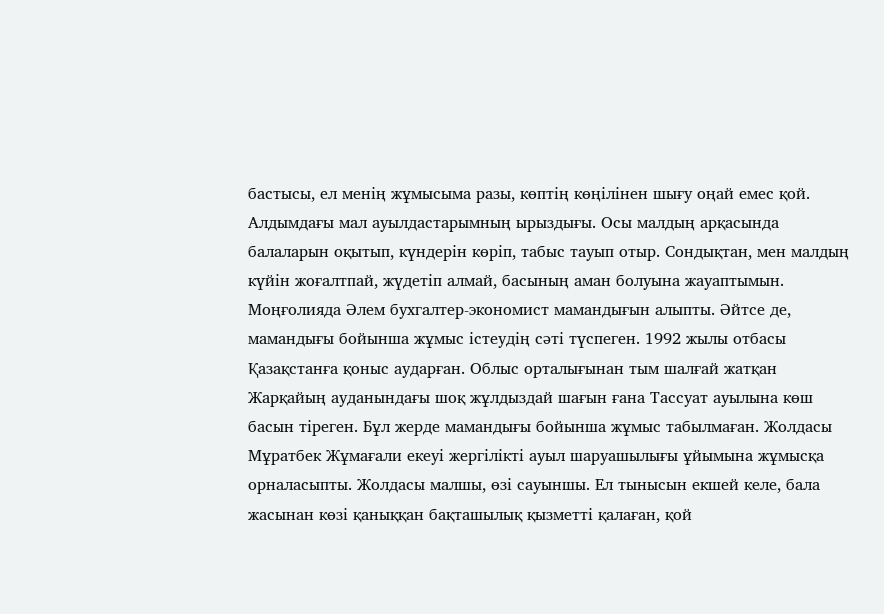бастысы, ел менің жұмысыма разы, көптің көңілінен шығу оңай емес қой. Алдымдағы мал ауылдастарымның ырыздығы. Осы малдың арқасында балаларын оқытып, күндерін көріп, табыс тауып отыр. Сондықтан, мен малдың күйін жоғалтпай, жүдетіп алмай, басының аман болуына жауаптымын.
Моңғолияда Әлем бухгалтер-экономист мамандығын алыпты. Әйтсе де, мамандығы бойынша жұмыс істеудің сәті түспеген. 1992 жылы отбасы Қазақстанға қоныс аударған. Облыс орталығынан тым шалғай жатқан Жарқайың ауданындағы шоқ жұлдыздай шағын ғана Тассуат ауылына көш басын тіреген. Бұл жерде мамандығы бойынша жұмыс табылмаған. Жолдасы Мұратбек Жұмағали екеуі жергілікті ауыл шаруашылығы ұйымына жұмысқа орналасыпты. Жолдасы малшы, өзі сауыншы. Ел тынысын екшей келе, бала жасынан көзі қаныққан бақташылық қызметті қалаған, қой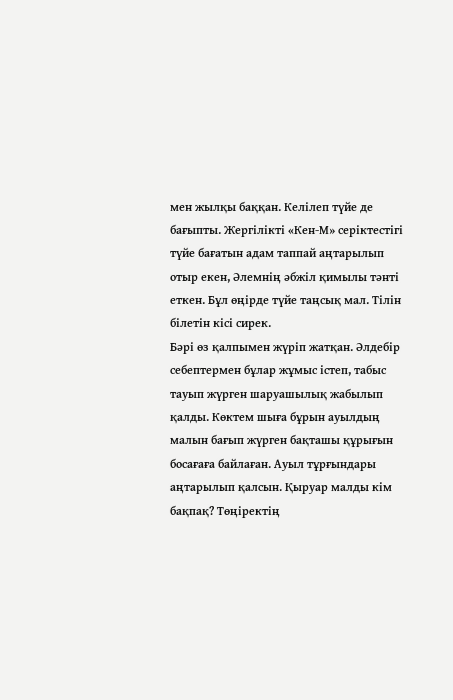мен жылқы баққан. Келілеп түйе де бағыпты. Жергілікті «Кен-М» серіктестігі түйе бағатын адам таппай аңтарылып отыр екен, Әлемнің әбжіл қимылы тәнті еткен. Бұл өңірде түйе таңсық мал. Тілін білетін кісі сирек.
Бәрі өз қалпымен жүріп жатқан. Әлдебір себептермен бұлар жұмыс істеп, табыс тауып жүрген шаруашылық жабылып қалды. Көктем шыға бұрын ауылдың малын бағып жүрген бақташы құрығын босағаға байлаған. Ауыл тұрғындары аңтарылып қалсын. Қыруар малды кім бақпақ? Төңіректің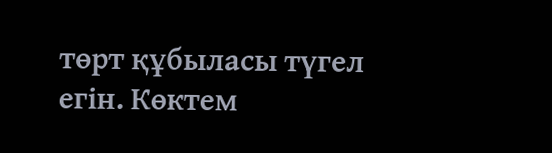төрт құбыласы түгел егін. Көктем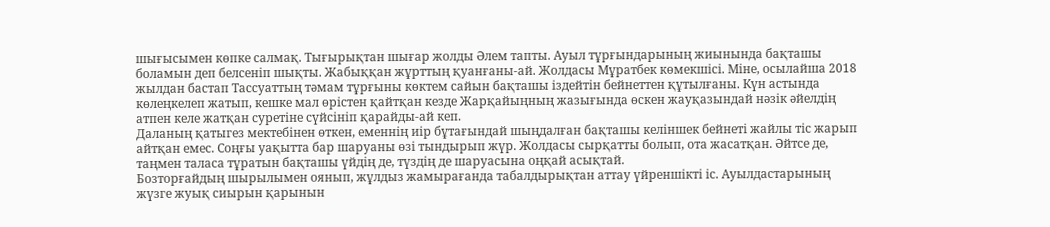шығысымен көпке салмақ. Тығырықтан шығар жолды Әлем тапты. Ауыл тұрғындарының жиынында бақташы боламын деп белсеніп шықты. Жабыққан жұрттың қуанғаны-ай. Жолдасы Мұратбек көмекшісі. Міне, осылайша 2018 жылдан бастап Тассуаттың тәмам тұрғыны көктем сайын бақташы іздейтін бейнеттен құтылғаны. Күн астында көлеңкелеп жатып, кешке мал өрістен қайтқан кезде Жарқайыңның жазығында өскен жауқазындай нәзік әйелдің атпен келе жатқан суретіне сүйсініп қарайды-ай кеп.
Даланың қатыгез мектебінен өткен, еменнің иір бұтағындай шыңдалған бақташы келіншек бейнеті жайлы тіс жарып айтқан емес. Соңғы уақытта бар шаруаны өзі тындырып жүр. Жолдасы сырқатты болып, ота жасатқан. Әйтсе де, таңмен таласа тұратын бақташы үйдің де, түздің де шаруасына оңқай асықтай.
Бозторғайдың шырылымен оянып, жұлдыз жамырағанда табалдырықтан аттау үйреншікті іс. Ауылдастарының жүзге жуық сиырын қарынын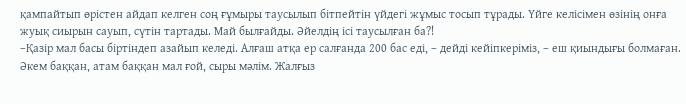қампайтып өрістен айдап келген соң ғұмыры таусылып бітпейтін үйдегі жұмыс тосып тұрады. Үйге келісімен өзінің онға жуық сиырын сауып, сүтін тартады. Май былғайды. Әйелдің ісі таусылған ба?!
–Қазір мал басы біртіндеп азайып келеді. Алғаш атқа ер салғанда 200 бас еді, – дейді кейіпкеріміз, – еш қиындығы болмаған. Әкем баққан, атам баққан мал ғой, сыры мәлім. Жалғыз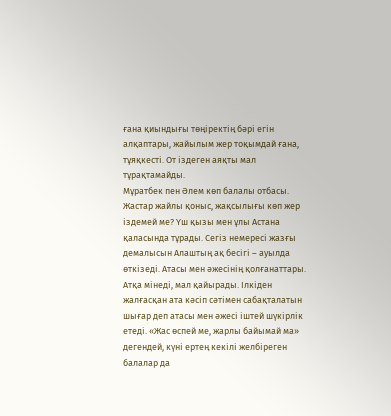ғана қиындығы төңіректің бәрі егін алқаптары, жайылым жер тоқымдай ғана, тұяқкесті. От іздеген аяқты мал тұрақтамайды.
Мұратбек пен Әлем көп балалы отбасы. Жастар жайлы қоныс, жақсылығы көп жер іздемей ме? Үш қызы мен ұлы Астана қаласында тұрады. Сегіз немересі жазғы демалысын Алаштың ақ бесігі – ауылда өткізеді. Атасы мен әжесінің қолғанаттары. Атқа мінеді, мал қайырады. Ілкіден жалғасқан ата кәсіп сәтімен сабақталатын шығар деп атасы мен әжесі іштей шүкірлік етеді. «Жас өспей ме, жарлы байымай ма» дегендей, күні ертең кекілі желбіреген балалар да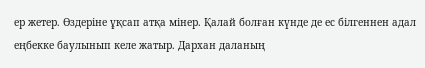ер жетер. Өздеріне ұқсап атқа мінер. Қалай болған күнде де ес білгеннен адал еңбекке баулынып келе жатыр. Дархан даланың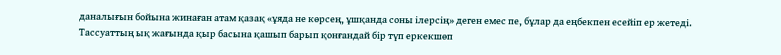даналығын бойына жинаған атам қазақ «ұяда не көрсең, ұшқанда соны ілерсің» деген емес пе, бұлар да еңбекпен есейіп ер жетеді.
Тассуаттың ық жағында қыр басына қашып барып қонғандай бір түп еркекшөп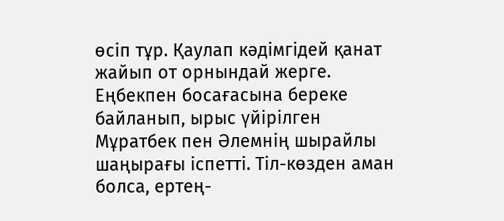өсіп тұр. Қаулап кәдімгідей қанат жайып от орнындай жерге. Еңбекпен босағасына береке байланып, ырыс үйірілген Мұратбек пен Әлемнің шырайлы шаңырағы іспетті. Тіл-көзден аман болса, ертең-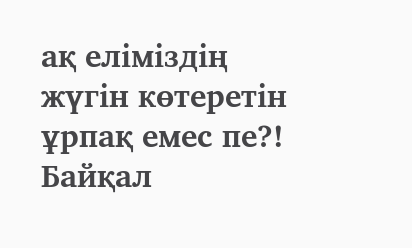ақ еліміздің жүгін көтеретін ұрпақ емес пе?!
Байқал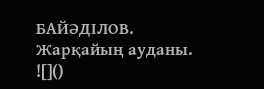БАЙӘДІЛОВ.
Жарқайың ауданы.
![]()